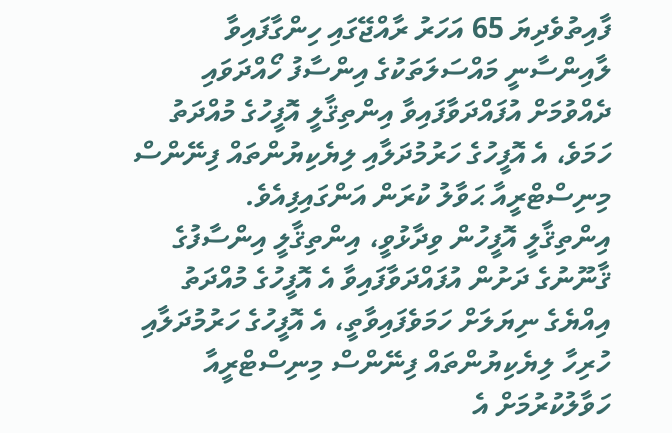ފާއިތުވެދިޔަ 65 އަހަރު ރާއްޖޭގައި ހިންގާފައިވާ ލާއިންސާނީ މައްސަލަތަކުގެ އިންސާފު ހޯއްދަވައި ދެއްވުމަށް އުފައްދަވާފައިވާ އިންތިޤާލީ އޮފީހުގެ މުއްދަތު ހަމަވެ، އެ އޮފީހުގެ ހަރުމުދަލާއި ލިޔެކިޔުންތައް ފިނޭންސް މިނިސްޓްރީއާ ޙަވާލު ކުރަން އަންގައިފިއެވެ.
އިންތިޤާލީ އޮފީހުން ވިދާޅުވީ، އިންތިޤާލީ އިންސާފުގެ ޤާނޫނުގެ ދަށުން އުފައްދަވާފައިވާ އެ އޮފީހުގެ މުއްދަތު އިއްޔެގެ ނިޔަލަށް ހަމަވެފައިވާތީ، އެ އޮފީހުގެ ހަރުމުދަލާއި ހުރިހާ ލިޔެކިޔުންތައް ފިނޭންސް މިނިސްޓްރީއާ ހަވާލުކުރުމަށް އެ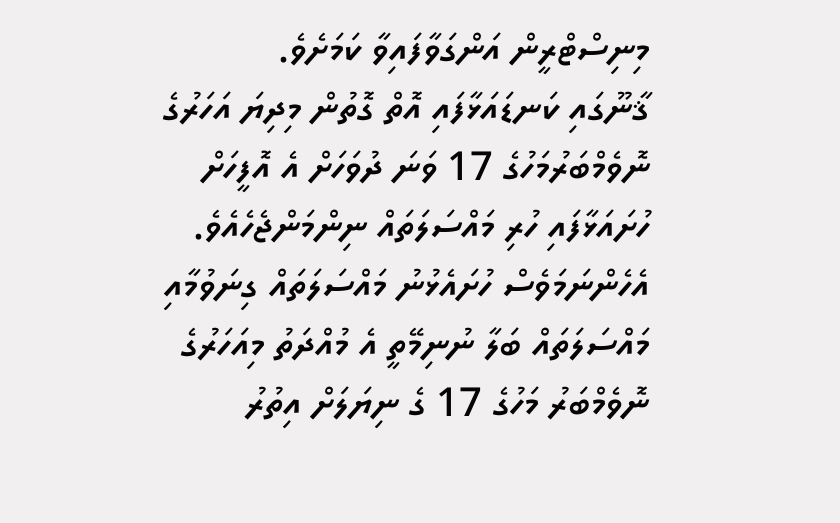މިނިސްޓްރީން އަންގަވާފައިވާ ކަމަށެވެ.
ޤާނޫގައި ކަނޑައަޅާފައި އޮތް ގޮތުން މިދިޔަ އަހަރުގެ ނޮވެމްބަރުމަހުގެ 17 ވަނަ ދުވަހަށް އެ އޮފީހަށް ހުށައަޅާފައި ހުރި މައްސަލަތައް ނިންމަންޖެހެއެވެ. އެހެންނަމަވެސް ހުށައެޅުނު މައްސަލަތައް ގިނަވުމާއި މައްސަލަތައް ބަލާ ނުނިމޭތީ އެ މުއްދަތު މިއަހަރުގެ ނޮވެމްބަރު މަހުގެ 17 ގެ ނިޔަލަށް އިތުރު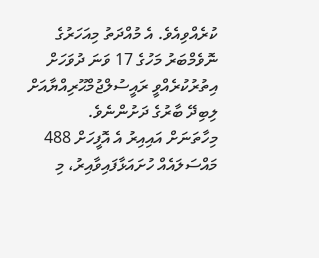ކުރެއްވިއެވެ. އެ މުއްދަތު މިއަހަރުގެ ނޮވެމްބަރު މަހުގެ 17 ވަނަ ދުވަހަށް އިތުރުކުރެއްވީ ރައީސުލްޖުމްޙޫރިއްޔާއަށް ލިބިދޭ ބާރުގެ ދަށުންނެވެ.
މިހާތަނަށް އައިއިރު އެ އޮފީހަށް 488 މައްސަލައެއް ހުށައަޅާފައިވާއިރު، މި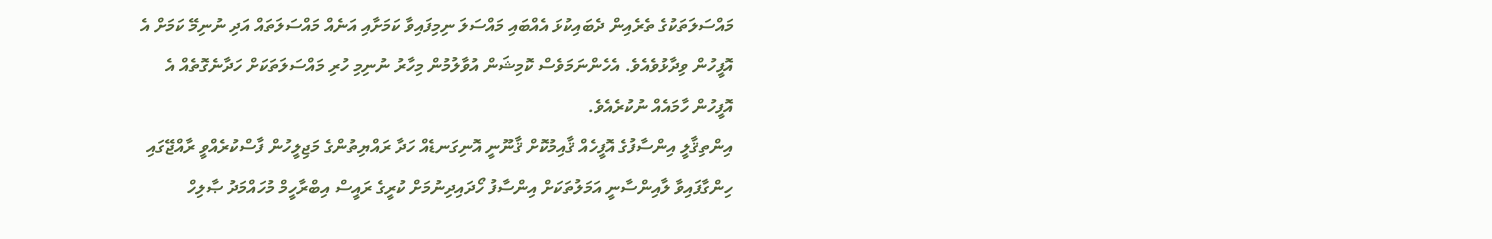މައްސަލަތަކުގެ ތެރެއިން ދެބައިކުޅަ އެއްބައި މައްސަލަ ނިމިފައިވާ ކަމަށާއި އަނެއް މައްސަލަތައް އަދި ނުނިމޭ ކަމަށް އެ އޮފީހުން ވިދާޅުވެއެވެ. އެހެންނަމަވެސް ކޮމިޝަން އުވާލުމުން މިހާރު ނުނިމި ހުރި މައްސަލަތަކަށް ހަދާނެގޮތެއް އެ އޮފީހުން ހާމައެއް ނުކުރެއެވެ.
އިންތިޤާލީ އިންސާފުގެ އޮފީހެއް ޤާއިމުކޮށް ޤާނޫނީ އޮނިގަނޑެއް ހަދާ ރައްޔިތުންގެ މަޖިލީހުން ފާސްކުރެއްވީ ރާއްޖޭގައި ހިންގާފައިވާ ލާއިންސާނީ އަމަލުތަކަށް އިންސާފު ހޯދައިދިނުމަށް ކުރީގެ ރައީސް އިބްރާހީމް މުހައްމަދު ޞާލިހް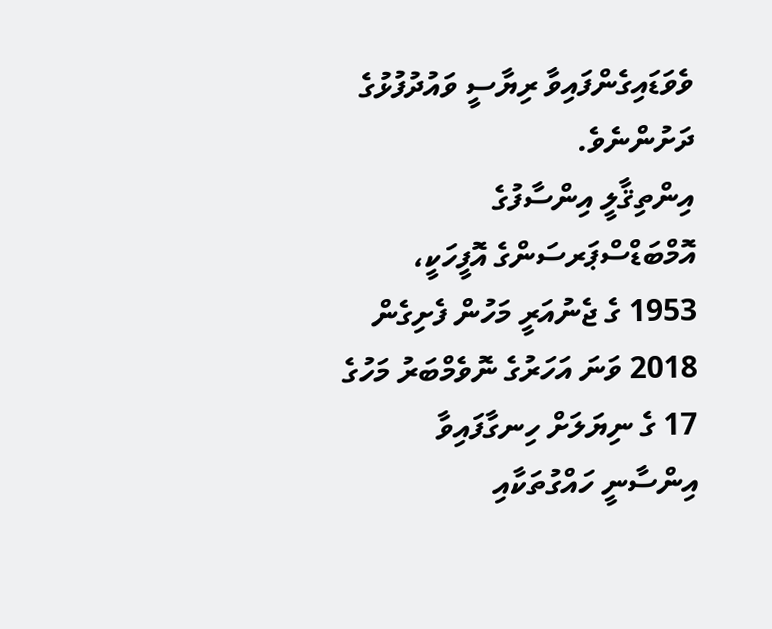ވެވަޑައިގެންފައިވާ ރިޔާސީ ވައުދުފުޅުގެ ދަށުންނެވެ.
އިންތިޤާލީ އިންސާފުގެ އޮމްބަޑްސްޕަރސަންގެ އޮފީހަކީ، 1953 ގެ ޖެނުއަރީ މަހުން ފެށިގެން 2018 ވަނަ އަހަރުގެ ނޮވެމްބަރު މަހުގެ 17 ގެ ނިޔަލަށް ހިނގާފައިވާ އިންސާނީ ހައްގުތަކާއި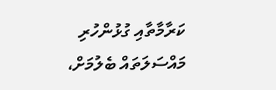ކަރާމާތާއި ގުޅުންހުރި މައްސަލަތައް ބެލުމަށް،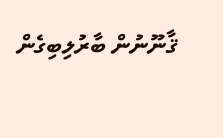ޤާނޫނުން ބާރުލިބިގެން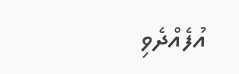އުފެއްދެވި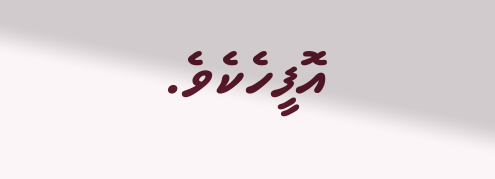އޮފީހެކެވެ.